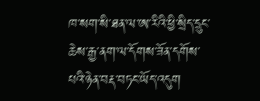ཁ་སག་སི་ཐན་ལ་ཨ་རིའི་ཕྱི་སྲིད་དྲུང་ཆེས་རྒྱ་ནག་ལ་དོགས་ཟོན་དགོས་པའི་ཉེན་བརྡ་བཏང་ཡོད་འདུག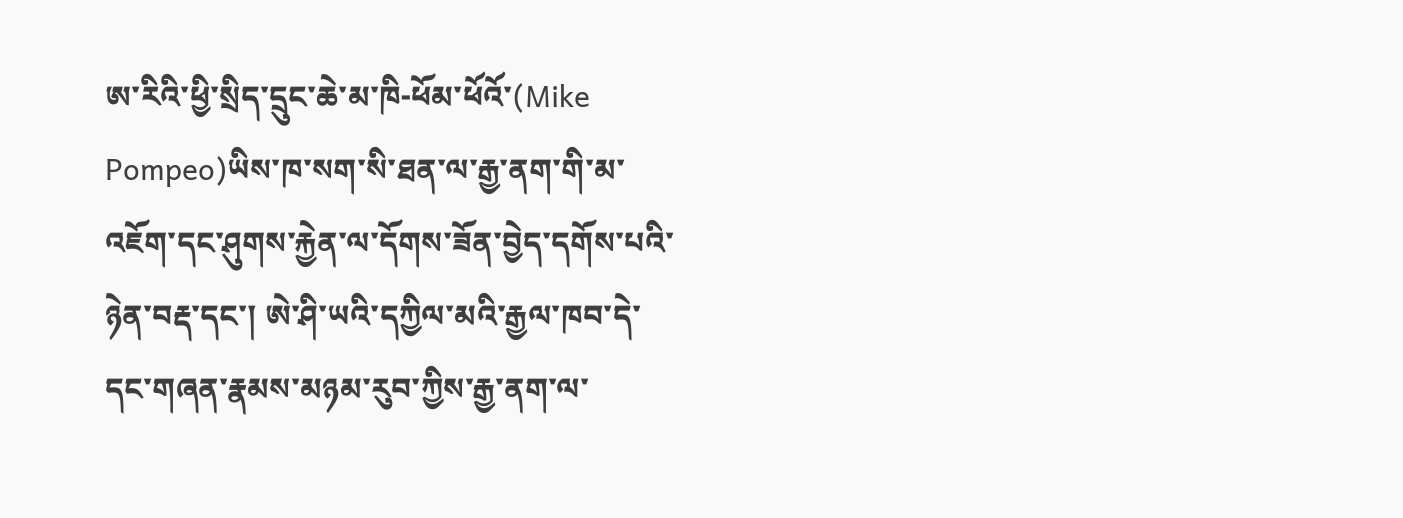ཨ་རིའི་ཕྱི་སྲིད་དྲུང་ཆེ་མ་ཁི-ཕོམ་ཕོའོ་(Mike Pompeo)ཡིས་ཁ་སག་སི་ཐན་ལ་རྒྱ་ནག་གི་མ་འཇོག་དང་ཤུགས་རྐྱེན་ལ་དོགས་ཟོན་བྱེད་དགོས་པའི་ཉེན་བརྡ་དང་། ཨེ་ཤི་ཡའི་དཀྱིལ་མའི་རྒྱལ་ཁབ་དེ་དང་གཞན་རྣམས་མཉམ་རུབ་ཀྱིས་རྒྱ་ནག་ལ་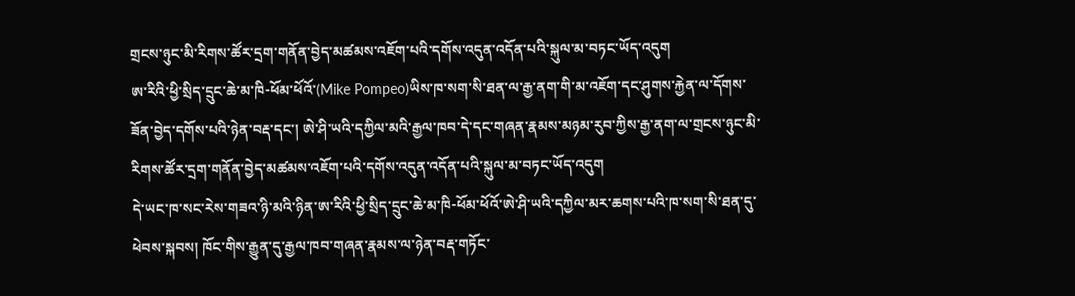གྲངས་ཉུང་མི་རིགས་ཚོར་དྲག་གནོན་བྱེད་མཚམས་འཇོག་པའི་དགོས་འདུན་འདོན་པའི་སྐུལ་མ་བཏང་ཡོད་འདུག
ཨ་རིའི་ཕྱི་སྲིད་དྲུང་ཆེ་མ་ཁི-ཕོམ་ཕོའོ་(Mike Pompeo)ཡིས་ཁ་སག་སི་ཐན་ལ་རྒྱ་ནག་གི་མ་འཇོག་དང་ཤུགས་རྐྱེན་ལ་དོགས་ཟོན་བྱེད་དགོས་པའི་ཉེན་བརྡ་དང་། ཨེ་ཤི་ཡའི་དཀྱིལ་མའི་རྒྱལ་ཁབ་དེ་དང་གཞན་རྣམས་མཉམ་རུབ་ཀྱིས་རྒྱ་ནག་ལ་གྲངས་ཉུང་མི་རིགས་ཚོར་དྲག་གནོན་བྱེད་མཚམས་འཇོག་པའི་དགོས་འདུན་འདོན་པའི་སྐུལ་མ་བཏང་ཡོད་འདུག
དེ་ཡང་ཁ་སང་རེས་གཟའ་ཉི་མའི་ཉིན་ཨ་རིའི་ཕྱི་སྲིད་དྲུང་ཆེ་མ་ཁི-ཕོམ་ཕོའོ་ཨེ་ཤི་ཡའི་དཀྱིལ་མར་ཆགས་པའི་ཁ་སག་སི་ཐན་དུ་ཕེབས་སྐབས། ཁོང་གིས་རྒྱུན་དུ་རྒྱལ་ཁབ་གཞན་རྣམས་ལ་ཉེན་བརྡ་གཏོང་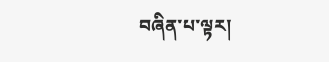བཞིན་པ་ལྟར།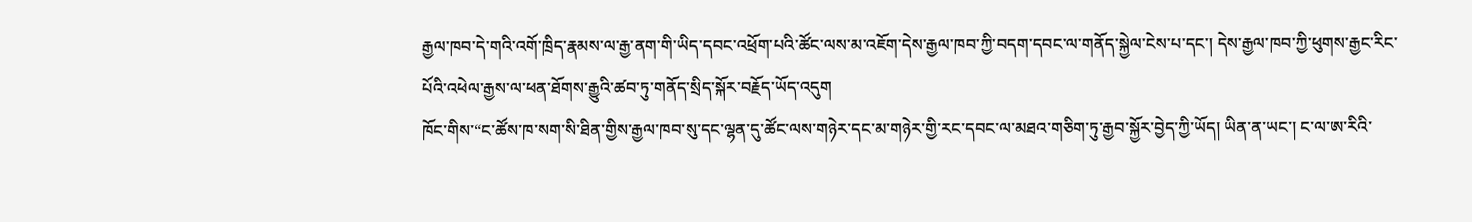རྒྱལ་ཁབ་དེ་གའི་འགོ་ཁྲིད་རྣམས་ལ་རྒྱ་ནག་གི་ཡིད་དབང་འཕྲོག་པའི་ཚོང་ལས་མ་འཇོག་དེས་རྒྱལ་ཁབ་ཀྱི་བདག་དབང་ལ་གནོད་སྐྱེལ་ངེས་པ་དང་། དེས་རྒྱལ་ཁབ་ཀྱི་ཕུགས་རྒྱང་རིང་པོའི་འཕེལ་རྒྱས་ལ་ཕན་ཐོགས་རྒྱུའི་ཚབ་ཏུ་གནོད་སྲིད་སྐོར་བརྗོད་ཡོད་འདུག
ཁོང་གིས་“ང་ཚོས་ཁ་སག་སི་ཐིན་གྱིས་རྒྱལ་ཁབ་སུ་དང་ལྷན་དུ་ཚོང་ལས་གཉེར་དང་མ་གཉེར་གྱི་རང་དབང་ལ་མཐའ་གཅིག་ཏུ་རྒྱབ་སྐྱོར་བྱེད་ཀྱི་ཡོད། ཡིན་ན་ཡང་། ང་ལ་ཨ་རིའི་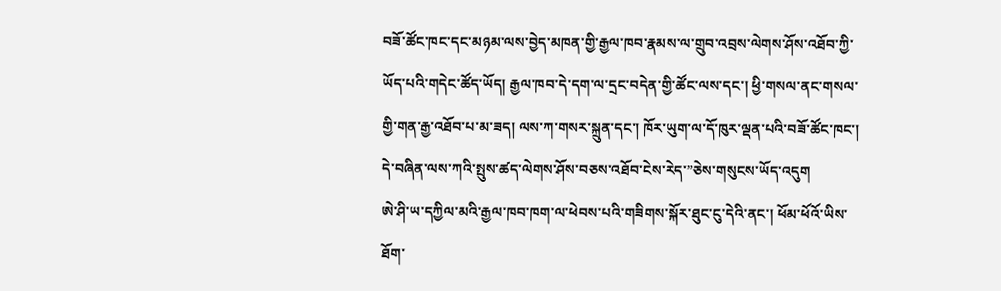བཟོ་ཚོང་ཁང་དང་མཉམ་ལས་བྱེད་མཁན་གྱི་རྒྱལ་ཁབ་རྣམས་ལ་གྲུབ་འབྲས་ལེགས་ཤོས་འཐོབ་ཀྱི་ཡོད་པའི་གདེང་ཚོད་ཡོད། རྒྱལ་ཁབ་དེ་དག་ལ་དྲང་བདེན་གྱི་ཚོང་ལས་དང་། ཕྱི་གསལ་ནང་གསལ་གྱི་གན་རྒྱ་འཐོབ་པ་མ་ཟད། ལས་ཀ་གསར་སྐྲུན་དང་། ཁོར་ཡུག་ལ་དོ་ཁུར་ལྡན་པའི་བཟོ་ཚོང་ཁང་། དེ་བཞིན་ལས་ཀའི་སྤུས་ཚད་ལེགས་ཤོས་བཅས་འཐོབ་ངེས་རེད་”ཅེས་གསུངས་ཡོད་འདུག
ཨེ་ཤི་ཡ་དཀྱིལ་མའི་རྒྱལ་ཁབ་ཁག་ལ་ཕེབས་པའི་གཟིགས་སྐོར་ཐུང་ངུ་དེའི་ནང་། ཕོམ་ཕོའོ་ཡིས་ཐོག་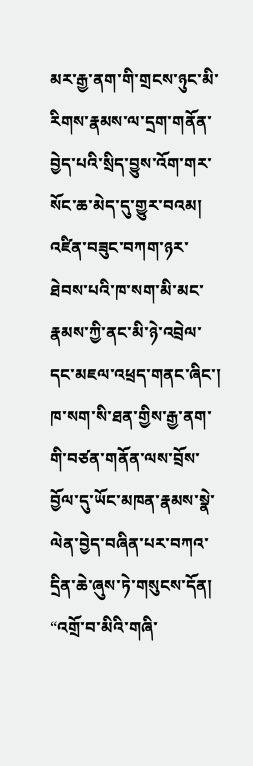མར་རྒྱ་ནག་གི་གྲངས་ཉུང་མི་རིགས་རྣམས་ལ་དྲག་གནོན་བྱེད་པའི་སྲིད་བྱུས་འོག་གར་སོང་ཆ་མེད་དུ་གྱུར་བའམ། འཛིན་བཟུང་བཀག་ཉར་ཐེབས་པའི་ཁ་སག་མི་མང་རྣམས་ཀྱི་ནང་མི་ཉེ་འབྲེལ་དང་མཇལ་འཕྲད་གནང་ཞིང་། ཁ་སག་སི་ཐན་གྱིས་རྒྱ་ནག་གི་བཙན་གནོན་ལས་བྲོས་བྱོལ་དུ་ཡོང་མཁན་རྣམས་སྣེ་ལེན་བྱེད་བཞིན་པར་བཀའ་དྲིན་ཆེ་ཞུས་ཏེ་གསུངས་དོན། “འགྲོ་བ་མིའི་གཞི་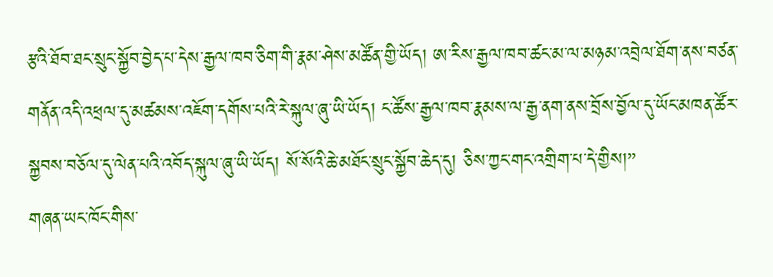རྩའི་ཐོབ་ཐང་སྲུང་སྐྱོབ་བྱེད་པ་དེས་རྒྱལ་ཁབ་ཅིག་གི་རྣམ་ཤེས་མཚོན་གྱི་ཡོད། ཨ་རིས་རྒྱལ་ཁབ་ཚང་མ་ལ་མཉམ་འབྲེལ་ཐོག་ནས་བཙན་གནོན་འདི་འཕྲལ་དུ་མཚམས་འཇོག་དགོས་པའི་རེ་སྐུལ་ཞུ་ཡི་ཡོད། ང་ཚོས་རྒྱལ་ཁབ་རྣམས་ལ་རྒྱ་ནག་ནས་བྲོས་བྱོལ་དུ་ཡོང་མཁན་ཚོར་སྐྱབས་བཅོལ་དུ་ལེན་པའི་འབོད་སྐུལ་ཞུ་ཡི་ཡོད། སོ་སོའི་ཆེ་མཐོང་སྲུང་སྐྱོབ་ཆེད་དུ། ཅིས་ཀྱང་གང་འགྲིག་པ་དེ་གྱིས།”
གཞན་ཡང་ཁོང་གིས་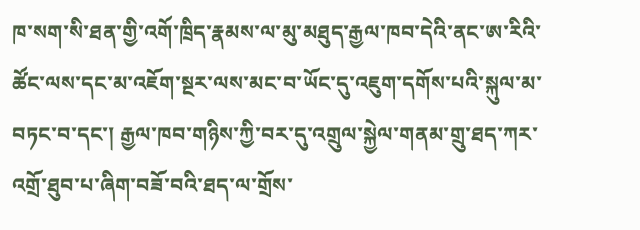ཁ་སག་སི་ཐན་གྱི་འགོ་ཁྲིད་རྣམས་ལ་མུ་མཐུད་རྒྱལ་ཁབ་དེའི་ནང་ཨ་རིའི་ཚོང་ལས་དང་མ་འཇོག་སྔར་ལས་མང་བ་ཡོང་དུ་འཇུག་དགོས་པའི་སྐུལ་མ་བཏང་བ་དང་། རྒྱལ་ཁབ་གཉིས་ཀྱི་བར་དུ་འགྲུལ་སྐྱེལ་གནམ་གྲུ་ཐད་ཀར་འགྲོ་ཐུབ་པ་ཞིག་བཟོ་བའི་ཐད་ལ་གྲོས་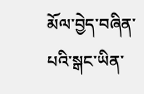མོལ་བྱེད་བཞིན་པའི་སྒང་ཡིན་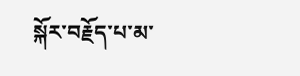སྐོར་བརྗོད་པ་མ་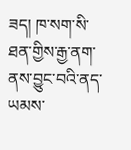ཟད། ཁ་སག་སི་ཐན་གྱིས་རྒྱ་ནག་ནས་བྱུང་བའི་ནད་ཡམས་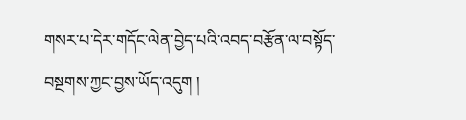གསར་པ་དེར་གདོང་ལེན་བྱེད་པའི་འབད་བརྩོན་ལ་བསྟོད་བསྔགས་ཀྱང་བྱས་ཡོད་འདུག །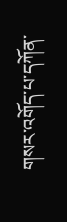གསར་འགོད་པ་དཀོན་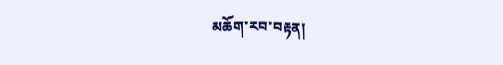མཆོག་རབ་བརྟན།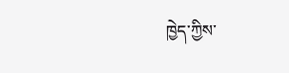ཁྱེད་ཀྱིས་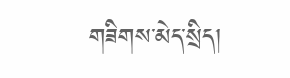གཟིགས་མེད་སྲིད།